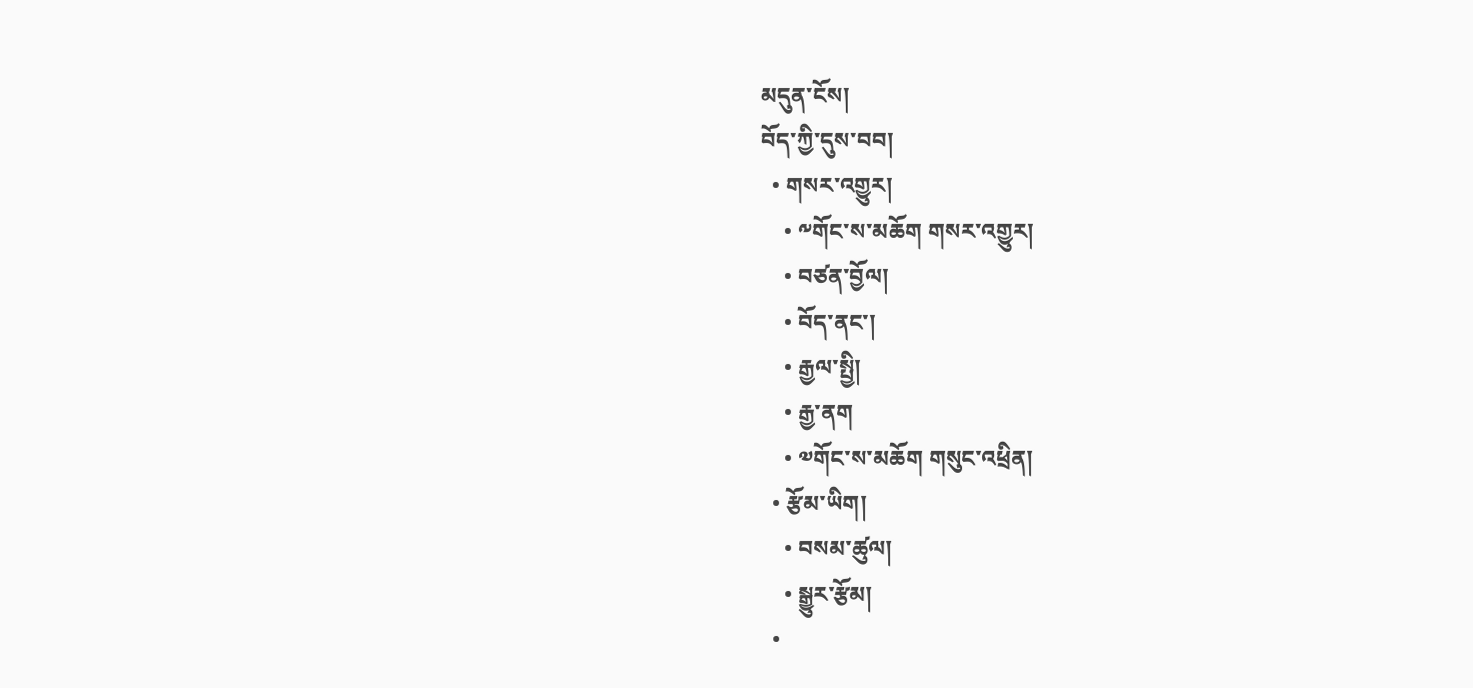མདུན་ངོས།
བོད་ཀྱི་དུས་བབ།
  • གསར་འགྱུར།
    • ༸གོང་ས་མཆོག གསར་འགྱུར།
    • བཙན་བྱོལ།
    • བོད་ནང་།
    • རྒྱལ་སྤྱི།
    • རྒྱ་ནག
    • ༧གོང་ས་མཆོག གསུང་འཕྲིན།
  • རྩོམ་ཡིག།
    • བསམ་ཚུལ།
    • སྒྱུར་རྩོམ།
  •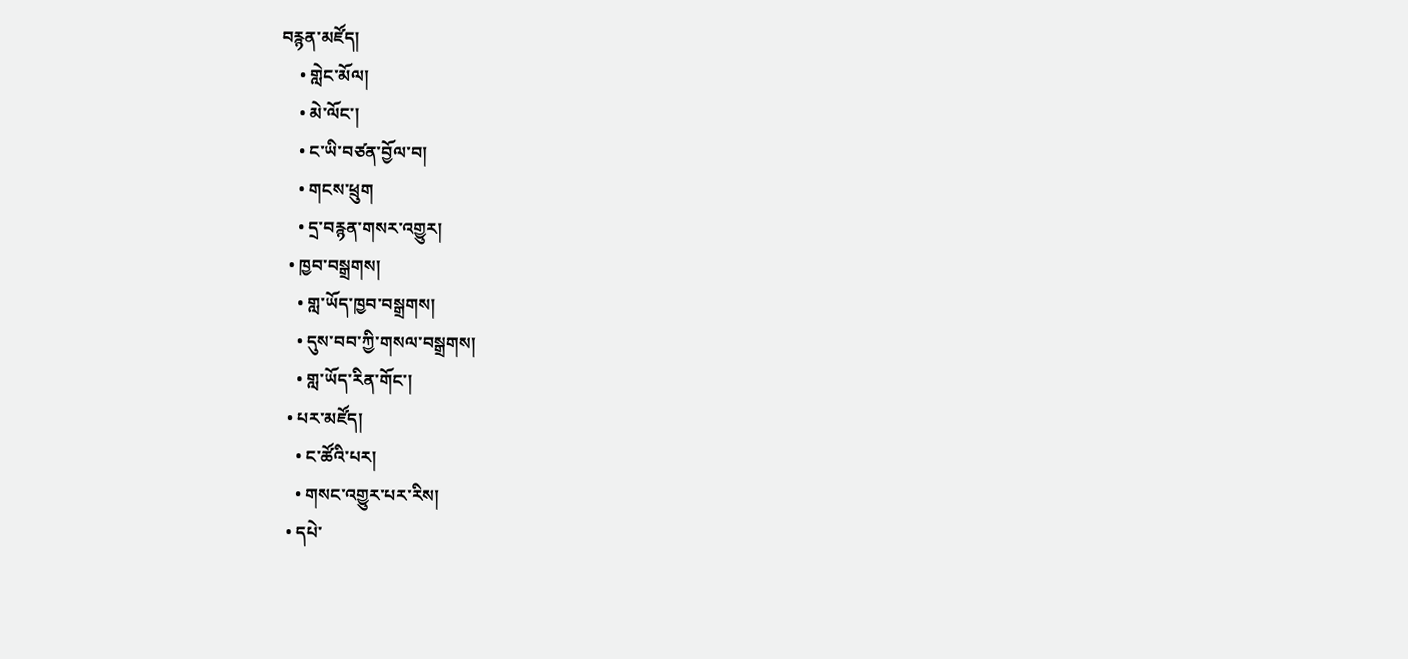བརྙན་མཛོད།
    • གླེང་མོལ།
    • མེ་ལོང་།
    • ང་ཡི་བཙན་བྱོལ་བ།
    • གངས་ཕྲུག
    • དྲ་བརྙན་གསར་འགྱུར།
  • ཁྱབ་བསྒྲགས།
    • གླ་ཡོད་ཁྱབ་བསྒྲགས།
    • དུས་བབ་ཀྱི་གསལ་བསྒྲགས།
    • གླ་ཡོད་རིན་གོང་།
  • པར་མཛོད།
    • ང་ཚོའི་པར།
    • གསང་འགྱུར་པར་རིས།
  • དཔེ་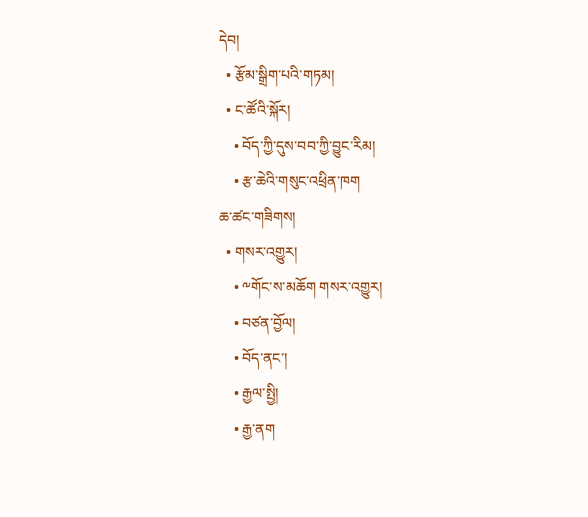དེབ།
  • རྩོམ་སྒྲིག་པའི་གཏམ།
  • ང་ཚོའི་སྐོར།
    • བོད་ཀྱི་དུས་བབ་ཀྱི་བྱུང་རིམ།
    • རྩ་ཆེའི་གསུང་འཕྲིན་ཁག
ཆ་ཚང་གཟིགས།
  • གསར་འགྱུར།
    • ༸གོང་ས་མཆོག གསར་འགྱུར།
    • བཙན་བྱོལ།
    • བོད་ནང་།
    • རྒྱལ་སྤྱི།
    • རྒྱ་ནག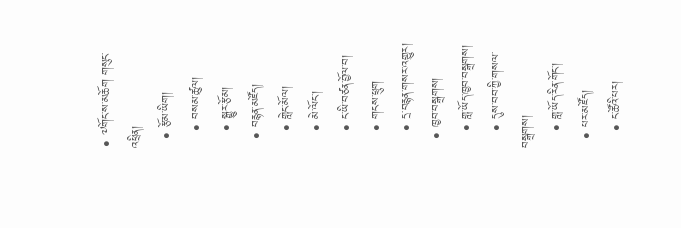• ༧གོང་ས་མཆོག གསུང་འཕྲིན།
  • རྩོམ་ཡིག།
    • བསམ་ཚུལ།
    • སྒྱུར་རྩོམ།
  • བརྙན་མཛོད།
    • གླེང་མོལ།
    • མེ་ལོང་།
    • ང་ཡི་བཙན་བྱོལ་བ།
    • གངས་ཕྲུག
    • དྲ་བརྙན་གསར་འགྱུར།
  • ཁྱབ་བསྒྲགས།
    • གླ་ཡོད་ཁྱབ་བསྒྲགས།
    • དུས་བབ་ཀྱི་གསལ་བསྒྲགས།
    • གླ་ཡོད་རིན་གོང་།
  • པར་མཛོད།
    • ང་ཚོའི་པར།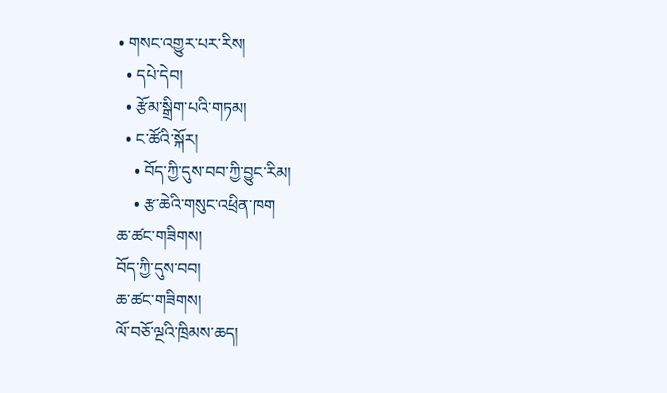• གསང་འགྱུར་པར་རིས།
  • དཔེ་དེབ།
  • རྩོམ་སྒྲིག་པའི་གཏམ།
  • ང་ཚོའི་སྐོར།
    • བོད་ཀྱི་དུས་བབ་ཀྱི་བྱུང་རིམ།
    • རྩ་ཆེའི་གསུང་འཕྲིན་ཁག
ཆ་ཚང་གཟིགས།
བོད་ཀྱི་དུས་བབ།
ཆ་ཚང་གཟིགས།
ལོ་བཅོ་ལྔའི་ཁྲིམས་ཆད།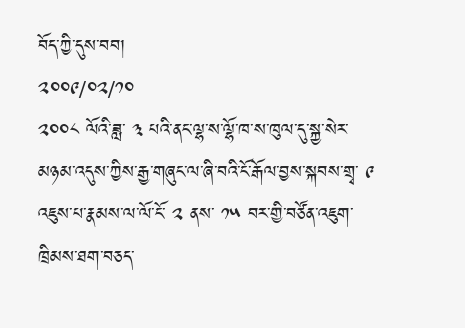བོད་ཀྱི་དུས་བབ།
༢༠༠༩/༠༢/༡༠
༢༠༠༨ ལོའི་ཟླ་ ༣ པའི་ནང་ལྷ་ས་ལྷོ་ཁ་ས་ཁུལ་དུ་སྐྱ་སེར་མཉམ་འདུས་ཀྱིས་རྒྱ་གཞུང་ལ་ཞི་བའི་ངོ་རྒོལ་བྱས་སྐབས་གྲྭ་ ༩ འཇུས་པ་རྣམས་ལ་ལོ་ངོ་ ༢ ནས་ ༡༥ བར་གྱི་བཙོན་འཇུག་ཁྲིམས་ཐག་བཅད་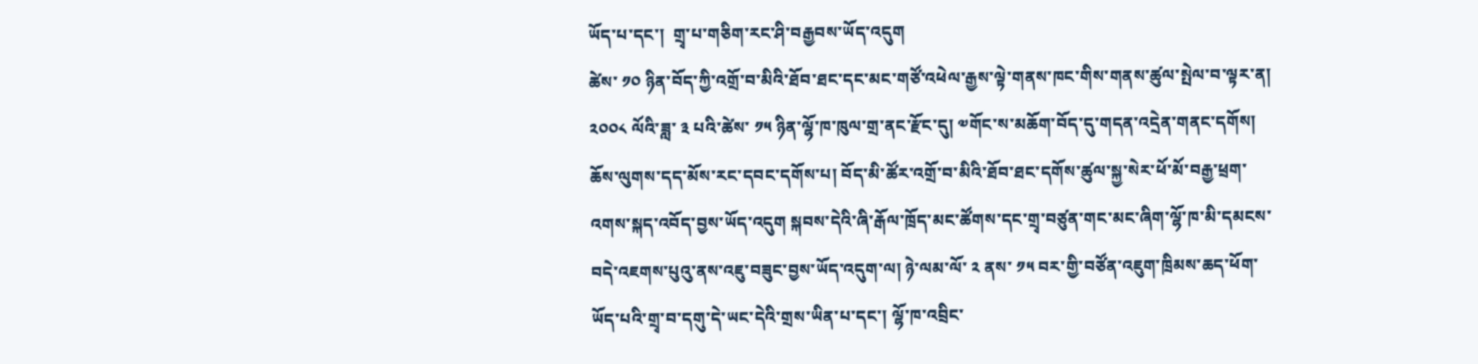ཡོད་པ་དང་།  གྲྭ་པ་གཅིག་རང་ཤི་བརྒྱབས་ཡོད་འདུག
ཚེས་ ༡༠ ཉིན་བོད་ཀྱི་འགྲོ་བ་མིའི་ཐོབ་ཐང་དང་མང་གཙོ་འཕེལ་རྒྱས་ལྟེ་གནས་ཁང་གིས་གནས་ཚུལ་སྤེལ་བ་ལྟར་ན། ༢༠༠༨ ལོའི་ཟླ་ ༣ པའི་ཚེས་ ༡༥ ཉིན་ལྷོ་ཁ་ཁུལ་གྲ་ནང་རྫོང་དུ། ༧གོང་ས་མཆོག་བོད་དུ་གདན་འདྲེན་གནང་དགོས། ཆོས་ལུགས་དད་མོས་རང་དབང་དགོས་པ། བོད་མི་ཚོར་འགྲོ་བ་མིའི་ཐོབ་ཐང་དགོས་ཚུལ་སྐྱ་སེར་ཕོ་མོ་བརྒྱ་ཕྲག་འགས་སྐད་འབོད་བྱས་ཡོད་འདུག སྐབས་དེའི་ཞི་རྒོལ་ཁྲོད་མང་ཚོགས་དང་གྲྭ་བཙུན་གང་མང་ཞིག་ལྷོ་ཁ་མི་དམངས་བདེ་འཇགས་པུའུ་ནས་འཇུ་བཟུང་བྱས་ཡོད་འདུག་ལ། ཉེ་ལམ་ལོ་ ༢ ནས་ ༡༥ བར་གྱི་བཙོན་འཇུག་ཁྲིམས་ཆད་ཕོག་ཡོད་པའི་གྲྭ་བ་དགུ་དེ་ཡང་དེའི་གྲས་ཡིན་པ་དང་། ལྷོ་ཁ་འབྲིང་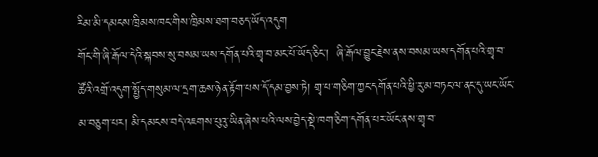རིམ་མི་དམངས་ཁྲིམས་ཁང་གིས་ཁྲིམས་ཐག་བཅད་ཡོད་འདུག
གོང་གི་ཞི་རྒོལ་དེའི་སྐབས་སུ་བསམ་ཡས་དགོན་པའི་གྲྭ་བ་མང་པོ་ཡོད་ཅིང་།  ཞི་རྒོལ་བྱུང་རྗེས་ནས་བསམ་ཡས་དགོན་པའི་གྲྭ་བ་ཚོའི་འགྲོ་འདུག་སྤྱོད་གསུམ་ལ་དྲག་ཆས་ཉེན་རྟོག་པས་དོ་དམ་བྱས་ཏེ། གྲྭ་པ་གཅིག་ཀྱང་དགོན་པའི་ཕྱི་རུ་མ་བཏང་ལ་ནང་དུ་ཡང་ཡོང་མ་བཅུག་པར། མི་དམངས་བདེ་འཇགས་པུའུ་ཡིན་ཞེས་པའི་ལས་བྱེད་སྡེ་ཁག་ཅིག་དགོན་པར་ཡོང་ནས་གྲྭ་བ་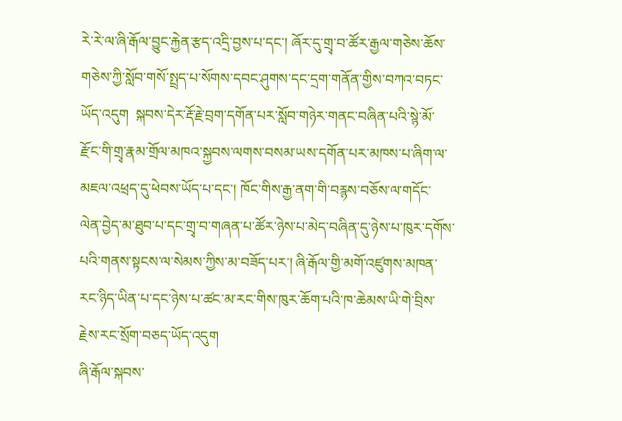རེ་རེ་ལ་ཞི་རྒོལ་བྱུང་རྐྱེན་རྩད་འདྲི་བྱས་པ་དང་། ཞོར་དུ་གྲྭ་བ་ཚོར་རྒྱལ་གཅེས་ཆོས་གཅེས་ཀྱི་སློབ་གསོ་སྤྲད་པ་སོགས་དབང་ཤུགས་དང་དྲག་གནོན་གྱིས་བཀའ་བཏང་ཡོད་འདུག  སྐབས་དེར་རྡོ་རྗེ་བྲག་དགོན་པར་སློབ་གཉེར་གནང་བཞིན་པའི་སྙེ་མོ་རྫོང་གི་གྲྭ་རྣམ་གྲོལ་མཁའ་སྐྱབས་ལགས་བསམ་ཡས་དགོན་པར་མཁས་པ་ཞིག་ལ་མཇལ་འཕྲད་དུ་ཕེབས་ཡོད་པ་དང་། ཁོང་གིས་རྒྱ་ནག་གི་བརྙས་བཅོས་ལ་གདོང་ལེན་བྱེད་མ་ཐུབ་པ་དང་གྲྭ་བ་གཞན་པ་ཚོར་ཉེས་པ་མེད་བཞིན་དུ་ཉེས་པ་ཁུར་དགོས་པའི་གནས་སྟངས་ལ་སེམས་ཀྱིས་མ་བཟོད་པར་། ཞི་རྒོལ་གྱི་མགོ་འཛུགས་མཁན་རང་ཉིད་ཡིན་པ་དང་ཉེས་པ་ཚང་མ་རང་གིས་ཁུར་ཆོག་པའི་ཁ་ཆེམས་ཡི་གེ་བྲིས་རྗེས་རང་སྲོག་བཅད་ཡོད་འདུག
ཞི་རྒོལ་སྐབས་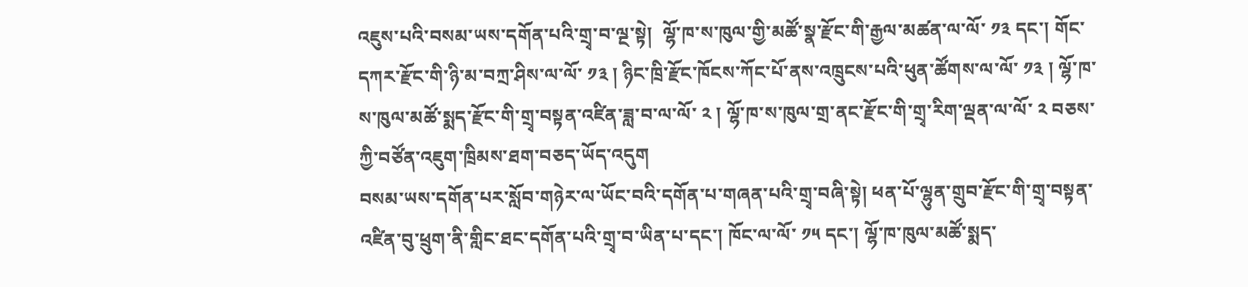འཇུས་པའི་བསམ་ཡས་དགོན་པའི་གྲྭ་བ་ལྔ་སྟེ།  ལྷོ་ཁ་ས་ཁུལ་གྱི་མཚོ་སྣ་རྫོང་གི་རྒྱལ་མཚན་ལ་ལོ་ ༡༣ དང་། གོང་དཀར་རྫོང་གི་ཉི་མ་བཀྲ་ཤིས་ལ་ལོ་ ༡༣ ། ཉིང་ཁྲི་རྫོང་ཁོངས་ཀོང་པོ་ནས་འཁྲུངས་པའི་ཕུན་ཚོགས་ལ་ལོ་ ༡༣ ། ལྷོ་ཁ་ས་ཁུལ་མཚོ་སྨད་རྫོང་གི་གྲྭ་བསྟན་འཛིན་ཟླ་བ་ལ་ལོ་ ༢ ། ལྷོ་ཁ་ས་ཁུལ་གྲ་ནང་རྫོང་གི་གྲྭ་རིག་ལྡན་ལ་ལོ་ ༢ བཅས་ཀྱི་བཙོན་འཇུག་ཁྲིམས་ཐག་བཅད་ཡོད་འདུག
བསམ་ཡས་དགོན་པར་སློབ་གཉེར་ལ་ཡོང་བའི་དགོན་པ་གཞན་པའི་གྲྭ་བཞི་སྟེ། ཕན་པོ་ལྷུན་གྲུབ་རྫོང་གི་གྲྭ་བསྟན་འཛིན་བུ་ཕྲུག་ནི་གླིང་ཐང་དགོན་པའི་གྲྭ་བ་ཡིན་པ་དང་། ཁོང་ལ་ལོ་ ༡༥ དང་། ལྷོ་ཁ་ཁུལ་མཚོ་སྨད་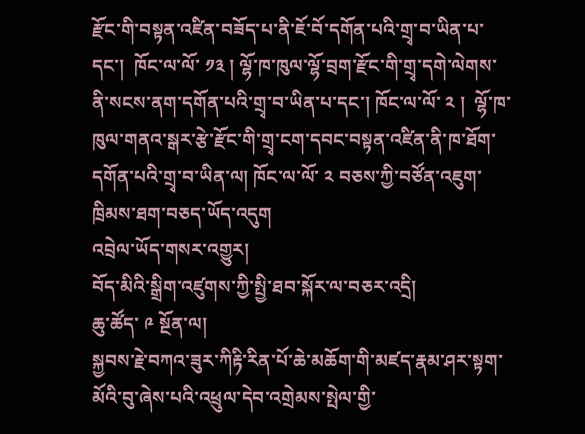རྫོང་གི་བསྟན་འཛིན་བཟོད་པ་ནི་ཇོ་བོ་དགོན་པའི་གྲྭ་བ་ཡིན་པ་དང་།  ཁོང་ལ་ལོ་ ༡༣ ། ལྷོ་ཁ་ཁུལ་ལྷོ་བྲག་རྫོང་གི་གྲྭ་དགེ་ལེགས་ནི་སངས་ནག་དགོན་པའི་གྲྭ་བ་ཡིན་པ་དང་། ཁོང་ལ་ལོ་ ༢ །  ལྷོ་ཁ་ཁུལ་གནའ་སྒར་རྩེ་རྫོང་གི་གྲྭ་ངག་དབང་བསྟན་འཛིན་ནི་ཁ་ཐོག་དགོན་པའི་གྲྭ་བ་ཡིན་ལ། ཁོང་ལ་ལོ་ ༢ བཅས་ཀྱི་བཙོན་འཇུག་ཁྲིམས་ཐག་བཅད་ཡོད་འདུག
འབྲེལ་ཡོད་གསར་འགྱུར།
བོད་མིའི་སྒྲིག་འཛུགས་ཀྱི་སྤྱི་ཐབ་སྐོར་ལ་བཅར་འདྲི།
ཆུ་ཚོད་ ༩ སྔོན་ལ།
སྐྱབས་རྗེ་བཀའ་ཟུར་ཀིརྟི་རིན་པོ་ཆེ་མཆོག་གི་མཛད་རྣམ་ཤར་སྟག་མོའི་བུ་ཞེས་པའི་འཕྲུལ་དེབ་འགྲེམས་སྤེལ་གྱི་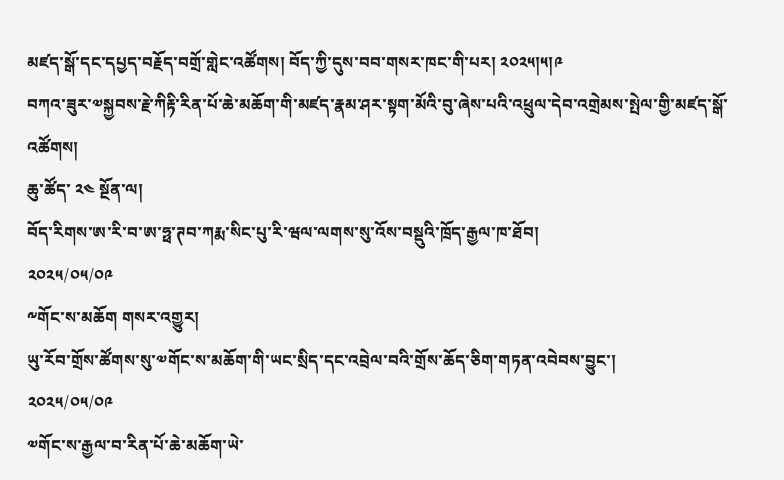མཛད་སྒོ་དང་དཔྱད་བརྗོད་བགྲོ་གླེང་འཚོགས། བོད་ཀྱི་དུས་བབ་གསར་ཁང་གི་པར། ༢༠༢༥།༥།༩
བཀའ་ཟུར་༧སྐྱབས་རྗེ་ཀིརྟི་རིན་པོ་ཆེ་མཆོག་གི་མཛད་རྣམ་ཤར་སྟག་མོའི་བུ་ཞེས་པའི་འཕྲུལ་དེབ་འགྲེམས་སྤེལ་གྱི་མཛད་སྒོ་འཚོགས།
ཆུ་ཚོད་ ༢༤ སྔོན་ལ།
བོད་རིགས་ཨ་རི་བ་ཨ་ཧྥ་ཊབ་ཀརྨ་སིང་པུ་རི་ཝལ་ལགས་སུ་འོས་བསྡུའི་ཁྲོད་རྒྱལ་ཁ་ཐོབ།
༢༠༢༥/༠༥/༠༩
༸གོང་ས་མཆོག གསར་འགྱུར།
ཡུ་རོབ་གྲོས་ཚོགས་སུ་༧གོང་ས་མཆོག་གི་ཡང་སྲིད་དང་འབྲེལ་བའི་གྲོས་ཆོད་ཅིག་གཏན་འབེབས་བྱུང་།
༢༠༢༥/༠༥/༠༩
༧གོང་ས་རྒྱལ་བ་རིན་པོ་ཆེ་མཆོག་ཡེ་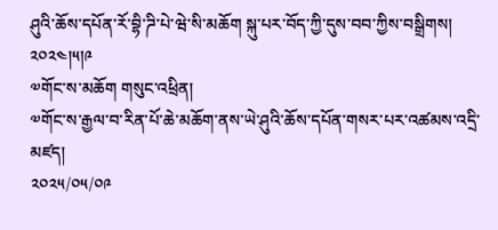ཤུའི་ཆོས་དཔོན་རོ་བྷི་ཌི་པེ་ཝེ་སི་མཆོག སྐུ་པར་བོད་ཀྱི་དུས་བབ་ཀྱིས་བསྒྲིགས། ༢༠༢༤།༥།༩
༧གོང་ས་མཆོག གསུང་འཕྲིན།
༧གོང་ས་རྒྱལ་བ་རིན་པོ་ཆེ་མཆོག་ནས་ཡེ་ཤུའི་ཆོས་དཔོན་གསར་པར་འཚམས་འདྲི་མཛད།
༢༠༢༥/༠༥/༠༩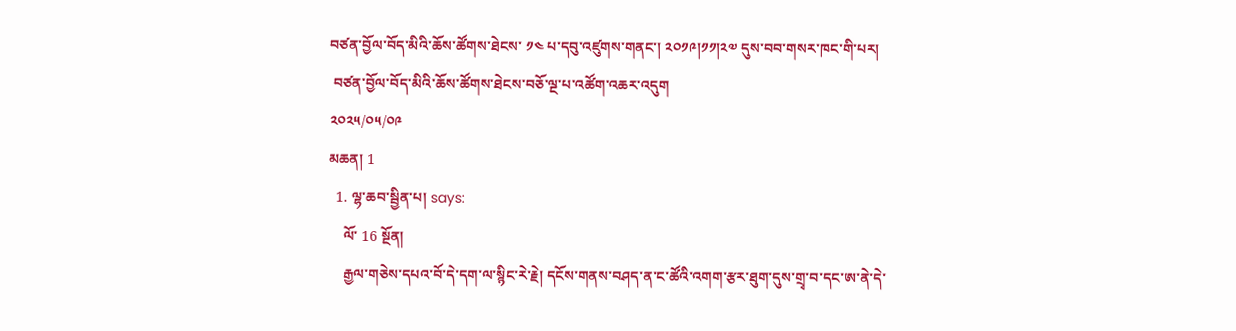བཙན་བྱོལ་བོད་མིའི་ཆོས་ཚོགས་ཐེངས་ ༡༤ པ་དབུ་འཛུགས་གནང་། ༢༠༡༩།༡༡།༢༧ དུས་བབ་གསར་ཁང་གི་པར།
 བཙན་བྱོལ་བོད་མིའི་ཆོས་ཚོགས་ཐེངས་བཅོ་ལྔ་པ་འཚོག་འཆར་འདུག
༢༠༢༥/༠༥/༠༩
མཆན། 1
  1. ལྷ་ཆབ་སྦྱིན་པ། says:
    ལོ་ 16 སྔོན།
    རྒྱལ་གཅེས་དཔའ་བོ་དེ་དག་ལ་སྙིང་རེ་རྗེ། དངོས་གནས་བཤད་ན་ང་ཚོའི་འགག་རྩར་ཐུག་དུས་གྲྭ་བ་དང་ཨ་ནེ་དེ་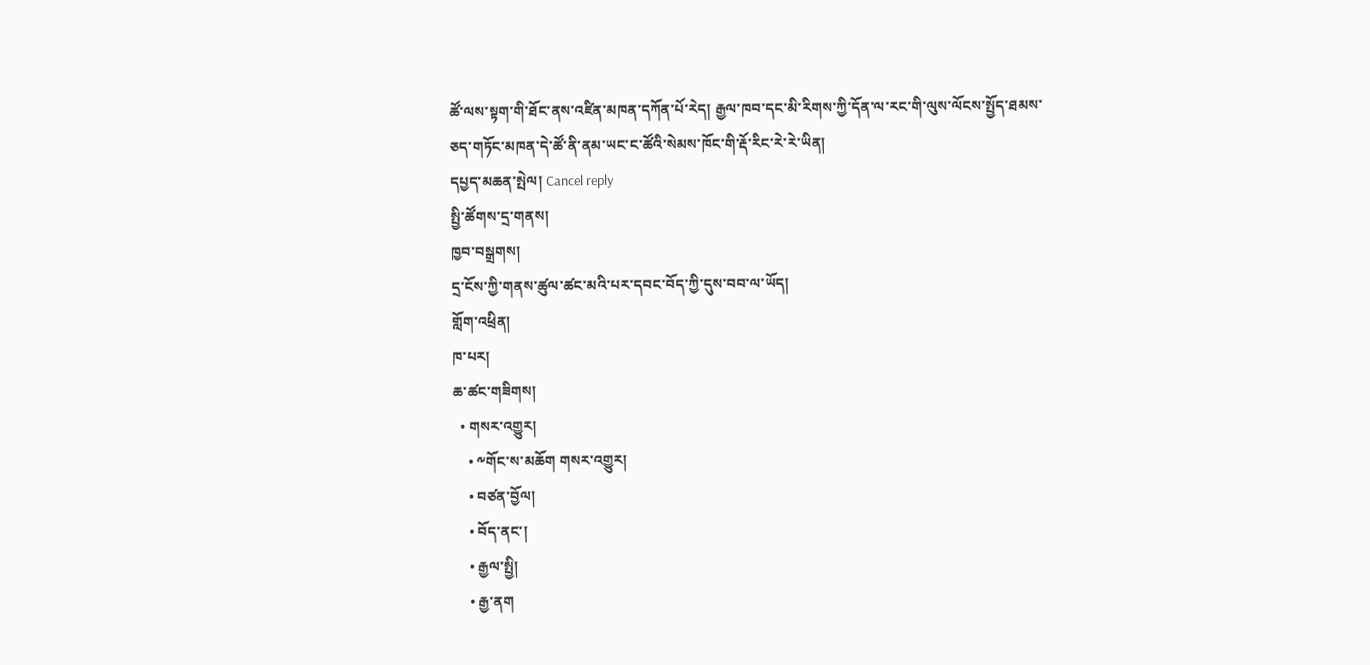ཚོ་ལས་སྟག་གི་ཐོང་ནས་འཛིན་མཁན་དཀོན་པོ་རེད། རྒྱལ་ཁབ་དང་མི་རིགས་ཀྱི་དོན་ལ་རང་གི་ལུས་ལོངས་སྤྱོད་ཐམས་ཅད་གཏོང་མཁན་དེ་ཚོ་ནི་ནམ་ཡང་ང་ཚོའི་སེམས་ཁོང་གི་རྡོ་རིང་རེ་རེ་ཡིན།
དཔྱད་མཆན་སྤེལ། Cancel reply
སྤྱི་ཚོགས་དྲ་གནས།
ཁྱབ་བསྒྲགས།
དྲ་ངོས་ཀྱི་གནས་ཚུལ་ཚང་མའི་པར་དབང་བོད་ཀྱི་དུས་བབ་ལ་ཡོད།
གློག་འཕྲིན།
ཁ་པར།
ཆ་ཚང་གཟིགས།
  • གསར་འགྱུར།
    • ༸གོང་ས་མཆོག གསར་འགྱུར།
    • བཙན་བྱོལ།
    • བོད་ནང་།
    • རྒྱལ་སྤྱི།
    • རྒྱ་ནག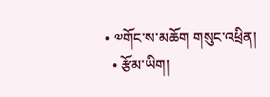• ༧གོང་ས་མཆོག གསུང་འཕྲིན།
  • རྩོམ་ཡིག།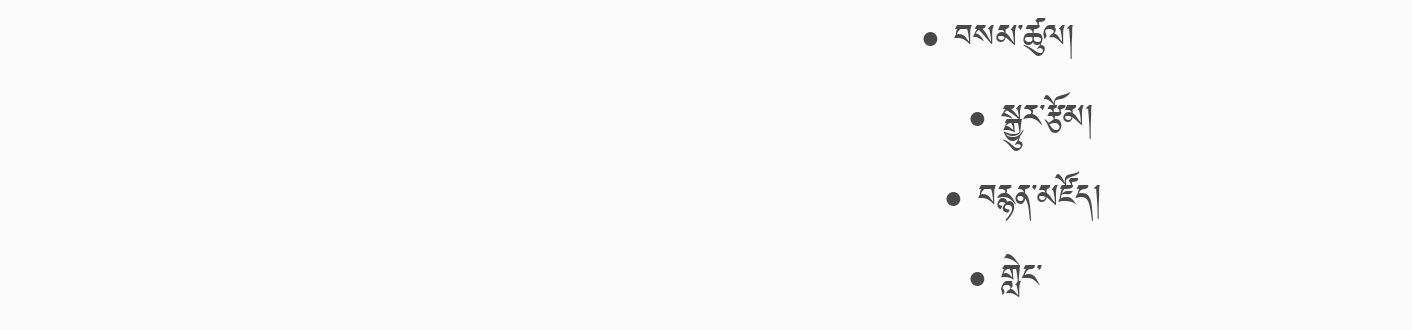• བསམ་ཚུལ།
    • སྒྱུར་རྩོམ།
  • བརྙན་མཛོད།
    • གླེང་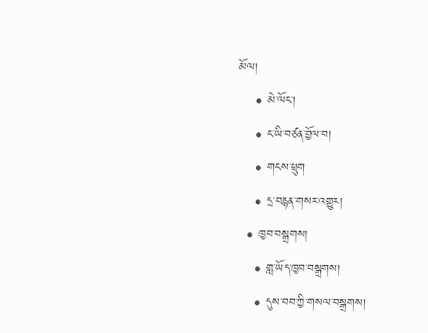མོལ།
    • མེ་ལོང་།
    • ང་ཡི་བཙན་བྱོལ་བ།
    • གངས་ཕྲུག
    • དྲ་བརྙན་གསར་འགྱུར།
  • ཁྱབ་བསྒྲགས།
    • གླ་ཡོད་ཁྱབ་བསྒྲགས།
    • དུས་བབ་ཀྱི་གསལ་བསྒྲགས།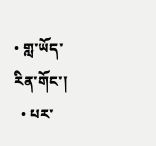• གླ་ཡོད་རིན་གོང་།
  • པར་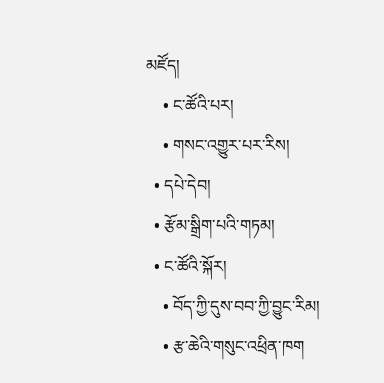མཛོད།
    • ང་ཚོའི་པར།
    • གསང་འགྱུར་པར་རིས།
  • དཔེ་དེབ།
  • རྩོམ་སྒྲིག་པའི་གཏམ།
  • ང་ཚོའི་སྐོར།
    • བོད་ཀྱི་དུས་བབ་ཀྱི་བྱུང་རིམ།
    • རྩ་ཆེའི་གསུང་འཕྲིན་ཁག